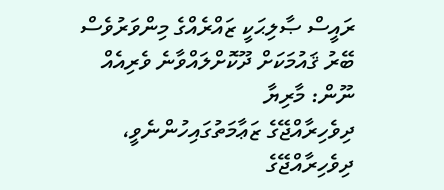ރައީސް ޞާލިޙަކީ ޒައްރެއްގެ މިންވަރުވެސް ބޭރު ޤައުމަކަށް ދޫކޮށްލައްވާނެ ވެރިއެއް ނޫން: މާރިޔާ
ދިވެހިރާއްޖޭގެ ޒަޢާމަތުގައިހުންނެވީ، ދިވެހިރާއްޖޭގެ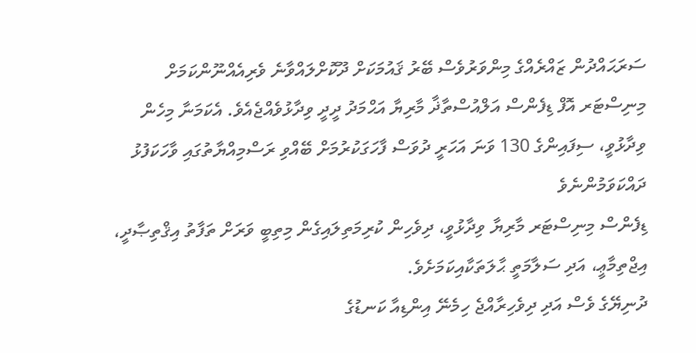ސަރަޙައްދުން ޒައްރެއްގެ މިންވަރުވެސް ބޭރު ޤައުމަކަށް ދޫކޮށްލައްވާނެ ވެރިއެއްނޫންކަމަށް މިނިސްޓަރ އޮފް ޑިފެންސް އަލްއުސްތާޛާ މާރިޔާ އަޙްމަދު ދީދީ ވިދާޅުވެއްޖެއެވެ. އެކަމަނާ މިހެން ވިދާޅުވީ، ސިފައިންގެ 130 ވަނަ އަހަރީ ދުވަސް ފާހަގަކުރުމަށް ބޭއްވި ރަސްމިއްޔާތުގައި ވާހަކަފުޅު ދައްކަވަމުންނެވެ
ޑިފެންސް މިނިސްޓަރ މާރިޔާ ވިދާޅުވީ، ދިވެހިން ކުރިމަތިލައިގެން މިތިބީ ވަރަށް ތަފާތު އިޤްތިޞާދީ، އިޖްތިމާޢީ، އަދި ސަލާމަތީ ޙާލަތަކާއިކަމަށެވެ.
ދުނިޔޭގެ ވެސް އަދި ދިވެހިރާއްޖެ ހިމެނޭ އިންޑިއާ ކަނޑުގެ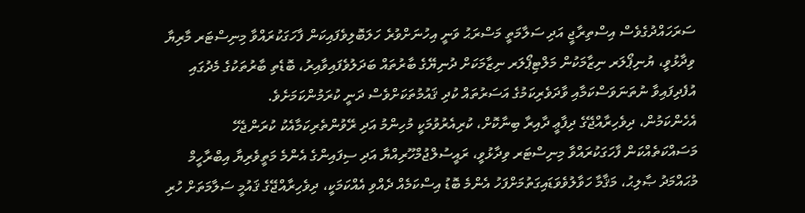ސަރަހައްދުގެވެސް އިސްތިރާޖީ އަދި ސަލާމަތީ މަސްރަޙު ވަނީ އިހުނަށްވުރެ ހަލަބޮލިވެފައިކަން ފާހަގަކުރައްވާ މިނިސްޓަރ މާރިޔާ ވިދާޅުވީ، ޔުނިޕޯލަރ ނިޒާމަކުން މަލްޓިޕޯލަރ ނިޒާމަކަށް ދުނިޔޭގެ ބާރުތައް ބަދަލުވެފައިވާއިރު، ބޮޑެތި ބާރުތަކުގެ މެދުގައި އުފެދިފައިވާ ނުތަނަވަސްކަމާއި ވާދަވެރިކަމުގެ އަސަރުތައް ކުދި ޤައުމުތަކަށްވެސް ދަނީ ކުރަމުންކަމަށެވެ.
އެހެންކަމުން، ދިވެހިރާއްޖޭގެ ދިފާޢީ ދާއިރާ ބިނާކޮށް، ކުރިއެރުވުމަކީ މުހިންމު އަދި ރޭވުންތެރިކަމާއެކު ކުރަންޖެހޭ މަސައްކަތެއްކަން ފާހަގަކުރައްވާ މިނިސްޓަރ ވިދާޅުވީ، ރައީސުލްޖުމްހޫރިއްޔާ އަދި ސިފައިންގެ އެންމެ މަތީވެރިޔާ އިބްރާހީމް މުޙައްމަދު ޞާލިޙު، މަޤާމާ ހަވާލުވެވަޑައިގަތުމަށްފަހު އެންމެ ބޮޑު އިސްކަމެއް ދެއްވި އެއްކަމަކީ، ދިވެހިރާއްޖޭގެ ޤައުމީ ސަލާމަތަށް ހުރި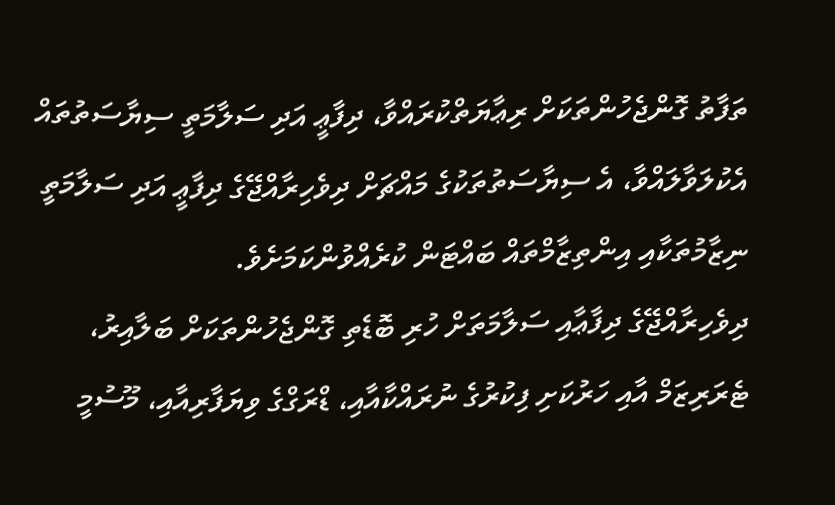ތަފާތު ގޮންޖެހުންތަކަށް ރިޢާޔަތްކުރައްވާ، ދިފާޢީ އަދި ސަލާމަތީ ސިޔާސަތުތައް އެކުލަވާލައްވާ، އެ ސިޔާސަތުތަކުގެ މައްޗަށް ދިވެހިރާއްޖޭގެ ދިފާޢީ އަދި ސަލާމަތީ ނިޒާމުތަކާއި އިންތިޒާމްތައް ބައްޓަން ކުރެއްވުންކަމަށެވެ.
ދިވެހިރާއްޖޭގެ ދިފާޢާއި ސަލާމަތަށް ހުރި ބޮޑެތި ގޮންޖެހުންތަކަށް ބަލާއިރު، ޓެރަރިޒަމް އާއި ހަރުކަށި ފިކުރުގެ ނުރައްކާއާއި، ޑްރަގްގެ ވިޔަފާރިއާއި، މޫސުމީ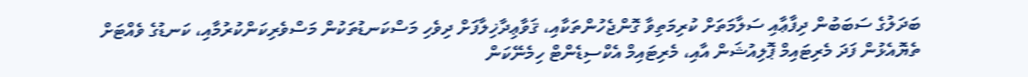ބަދަލުގެ ސަބަބުން ދިފާޢާއި ސަލާމަތަށް ކުރިމަތިވާ ގޮންޖެހުންތަކާއި، ޤަވާޢިދާޚިލާފަށް ދިވެހި މަސްކަނޑުތަކުން މަސްވެރިކަންކުރުމާއި، ކަނޑުގެ ވެއްޓަށް ތެޔޮއެޅުން ފަދަ މެރިޓައިމް ޕޮލިއުޝަން އާއި، މެރިޓައިމް އެކްސިޑެންޓް ހިމެނޭކަން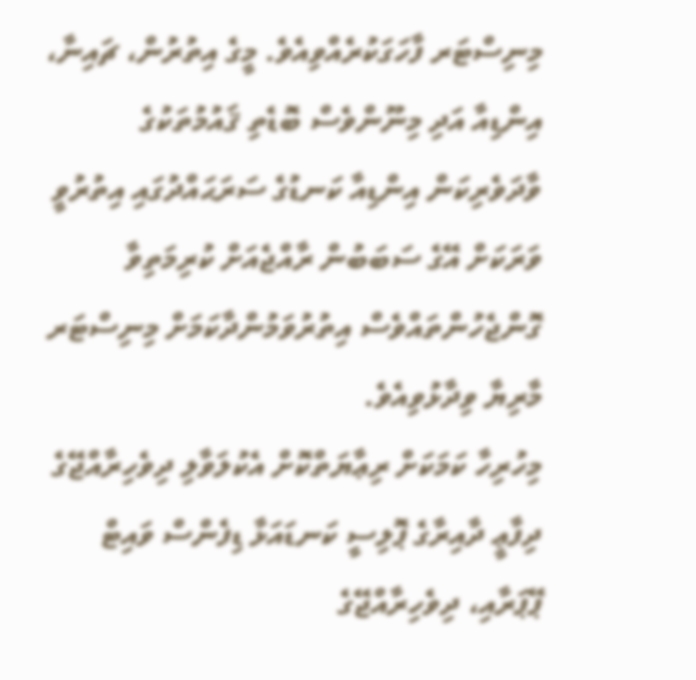މިނިސްޓަރ ފާހަގަކުރެއްވިއެވެ. މީގެ އިތުރުން، ޗައިނާ، އިންޑިއާ އަދި މިނޫންވެސް ބޮޑެތި ޤައުމުތަކުގެ ވާދަވެރިކަން އިންޑިއާ ކަނޑުގެ ސަރަޙައްދުގައި އިތުރުވީ ވަރަކަށް އޭގެ ސަބަބުން ރާއްޖެއަށް ކުރިމަތިވާ ގޮންޖެހުންތައްވެސް އިތުރުވަމުންދާކަމަށް މިނިސްޓަރ މާރިޔާ ވިދާޅުވިއެވެ.
މިހުރިހާ ކަމަކަށް ރިޢާޔަތްކޮށް އެކުލަވާލި ދިވެހިރާއްޖޭގެ ދިފާޢީ ދާއިރާގެ ޕޮލިސީ ކަނޑައަޅާ ޑިފެންސް ވައިޓް ޕޭޕަރާއި، ދިވެހިރާއްޖޭގެ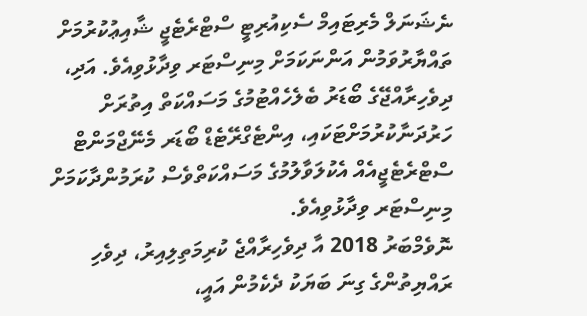ނެޝަނަލް މެރިޓައިމް ސެކިއުރިޓީ ސްޓްރެޓެޖީ ޝާއިޢުކުރުމަށް ތައްޔާރުވަމުން އަންނަކަމަށް މިނިސްޓަރ ވިދާޅުވިއެވެ. އަދި، ދިވެހިރާއްޖޭގެ ބޯޑަރު ބެލެހެއްޓުމުގެ މަސައްކަތް އިތުރަށް ހަރުދަނާކުރުމަށްޓަކައި، އިންޓެގްރޭޓެޑް ބޯޑަރ މެނޭޖްމަންޓް ސްޓްރެޓެޖީއެއް އެކުލަވާލުމުގެ މަސައްކަތްވެސް ކުރަމުންދާކަމަށް މިނިސްޓަރ ވިދާޅުވިއެވެ.
ނޮވެމްބަރު 2018 އާ ދިވެހިރާއްޖެ ކުރިމަތިލިއިރު، ދިވެހި ރައްޔިތުންގެ ގިނަ ބަޔަކު ދެކެމުން އައީ،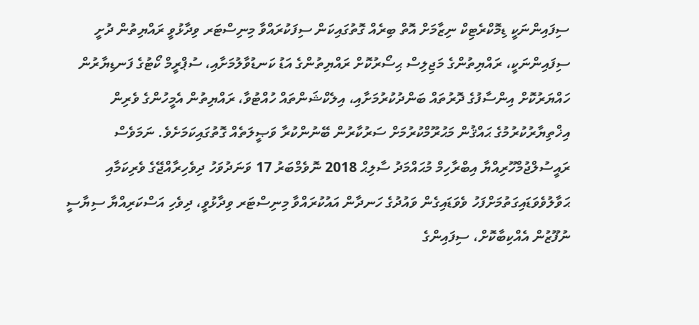ސިފައިންނަކީ ޑިމޮކްރެޓިކް ނިޒާމަށް އޮތް ބިރެއް ގޮތުގައިކަން ސިފަކުރައްވާ މިނިސްޓަރ ވިދާޅުވީ ރައްޔިތުން ދުށީ ސިފައިންނަކީ، ރައްޔިތުންގެ މަޖިލިސް ޙިސޯރުކޮށް ރައްޔިތުންގެ އަޑު ކަނޑުވާލުމަށާއި، ސުޕްރީމް ކޯޓުގެ ފަނޑިޔާރުން ހައްޔަރުކޮށް އިންސާފުގެ ދޮރުތައް ބަންދުކުރުމަށާއި، އިލެކްޝަންތައް ހުއްޓުވާ، ރައްޔިތުން އެމީހުންގެ ވެރިން އިޚްތިޔާރުކުރުމުގެ ޙައްޤުން މަޙުރޫމްކުރުމަށް ސަރުކާރުން ބޭނުންކުރާ ވަޞީލަތެއް ގޮތުގައިކަމަށެވެ. ނަމަވެސް ރައީސުލްޖުމްހޫރިއްޔާ އިބްރާހިމް މުޙައްމަދު ސާލިޙް 2018 ނޮވެމްބަރު 17 ވަނަދުވަހު ދިވެހިރާއްޖޭގެ ވެރިކަމާއި ޙަވާލުވެވަޑައިގަތުމަށްފަހު ވެވަޑައިގެން ވައުދުގެ ހަނދާން އައުކުރައްވާ މިނިސްޓަރ ވިދާޅުވީ، ދިވެހި އަސްކަރިއްޔާ ސިޔާސީ ނުފޫޒުން އެއްކިބާކޮށް، ސިފައިންގެ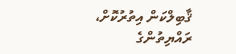ޤާބިލްކަން އިތުރުކޮށް،
ރައްޔިތުންގެ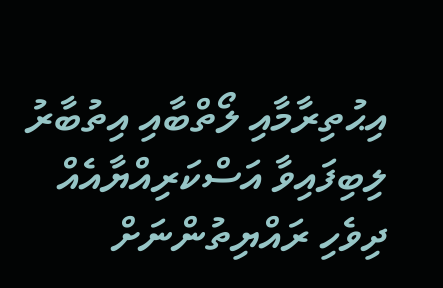އިޙުތިރާމާއި ލޯތްބާއި އިތުބާރު ލިބިފައިވާ އަސްކަރިއްޔާއެއް ދިވެހި ރައްޔިތުންނަށް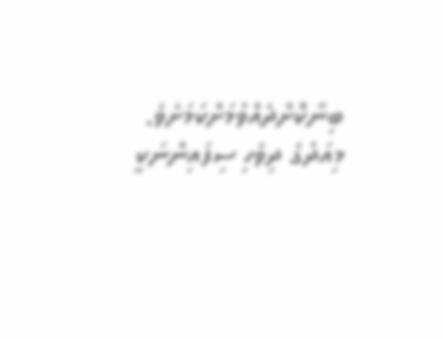ބިނާކޮށްދެއްވުމަށްކަމަށެވެ. މިއަދުގެ ދިވެހި ސިފައިންނަކީ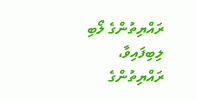ރައްޔިތުންގެ ލޯބި ލިބިފައިވާ، ރައްޔިތުންގެ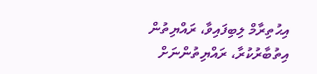އިޙުތިރާމް ލިބިފައިވާ، ރައްޔިތުން އިތުބާރުކުރާ، ރައްޔިތުންނަށް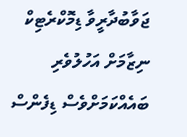ޖަވާބުދާރީވާ ޑިމޮކްރެޓިކް ނިޒާމަށް އަހުލުވެރި ބައެއްކަމަށްވެސް ޑިފެންސް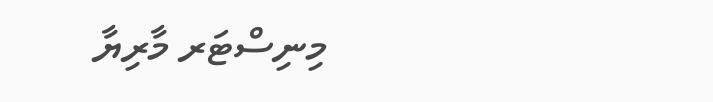މިނިސްޓަރ މާރިޔާ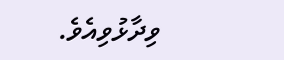ވިދާޅުވިއެވެ.